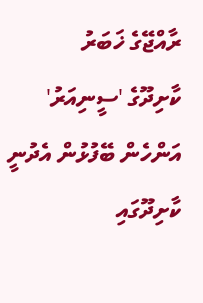ރާއްޖޭގެ ޚަބަރު
ކާށިދޫގެ 'ސީނިއަރު' އަންހެން ބޭފުޅުން އެދުނީ ކާށިދޫގައި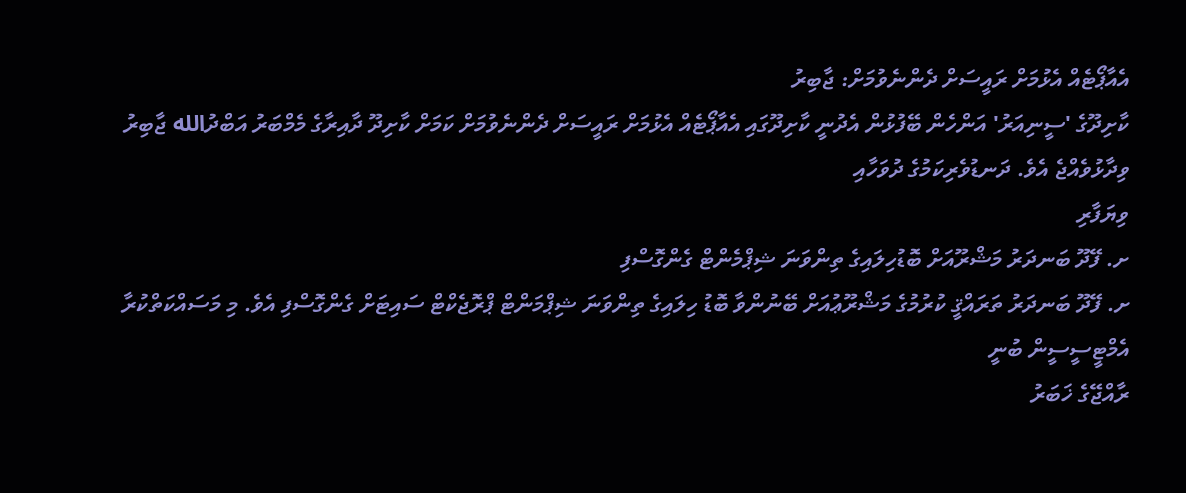އެއާޕޯޓެއް އެޅުމަށް ރައީސަށް ދެންނެވުމަށް: ޖާބިރު
ކާށިދޫގެ 'ސީނިއަރު' އަންހެން ބޭފުޅުން އެދުނީ ކާށިދޫގައި އެއާޕޯޓެއް އެޅުމަށް ރައީސަށް ދެންނެވުމަށް ކަމަށް ކާށިދޫ ދާއިރާގެ މެމްބަރު އަބްދުالله ޖާބިރު ވިދާޅުވެއްޖެ އެވެ. ދަނޑުވެރިކަމުގެ ދުވަހާއި
ވިޔަފާރި
ށ. ފޭދޫ ބަނދަރު މަޝްރޫއަށް ބޮޑުހިލައިގެ ތިންވަނަ ޝިޕްމެންޓް ގެންގޮސްފި
ށ. ފޭދޫ ބަނދަރު ތަރައްޤީ ކުރުމުގެ މަޝްރޫޢުއަށް ބޭނުންވާ ބޮޑު ހިލައިގެ ތިންވަނަ ޝިޕްމަންޓް ޕްރޮޖެކްޓް ސައިޓަށް ގެންގޮސްފި އެވެ. މި މަސައްކަތްކުރާ އެމްޓީސީސީން ބުނީ
ރާއްޖޭގެ ޚަބަރު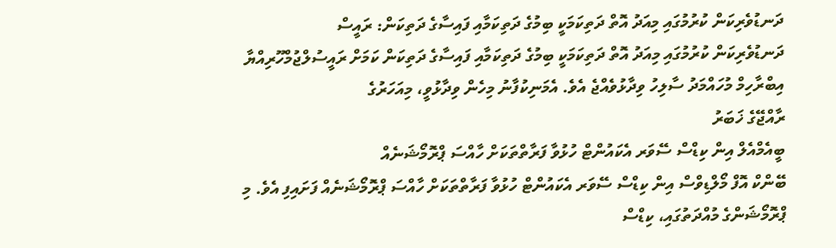ދަނޑުވެރިކަން ކުރުމުގައި މިއަދު އޮތް ދަތިކަމަކީ ބިމުގެ ދަތިކަމާއި ފައިސާގެ ދަތިކަން: ރައީސް
ދަނޑުވެރިކަން ކުރުމުގައި މިއަދު އޮތް ދަތިކަމަކީ ބިމުގެ ދަތިކަމާއި ފައިސާގެ ދަތިކަން ކަމަށް ރައީސުލްޖުމްހޫރިއްޔާ އިބްރާހިމް މުހައްމަދު ސާލިހު ވިދާޅުވެއްޖެ އެވެ. އެމަނިކުފާނު މިހެން ވިދާޅުވީ، މިއަހަރުގެ
ރާއްޖޭގެ ޚަބަރު
ބީއެމްއެލް އިން ކިޑްސް ސޭވަރ އެކައުންޓް ހުޅުވާ ފަރާތްތަކަށް ހާއްސަ ޕްރޮމޯޝަނެއް
ބޭންކް އޮފް މޯލްޑިވްސް އިން ކިޑްސް ސޭވަރ އެކައުންޓް ހުޅުވާ ފަރާތްތަކަށް ހާއްސަ ޕްރޮމޯޝަނެއް ފަށައިފި އެވެ. މި ޕްރޮމޯޝަންގެ މުއްދަތުގައި، ކިޑްސް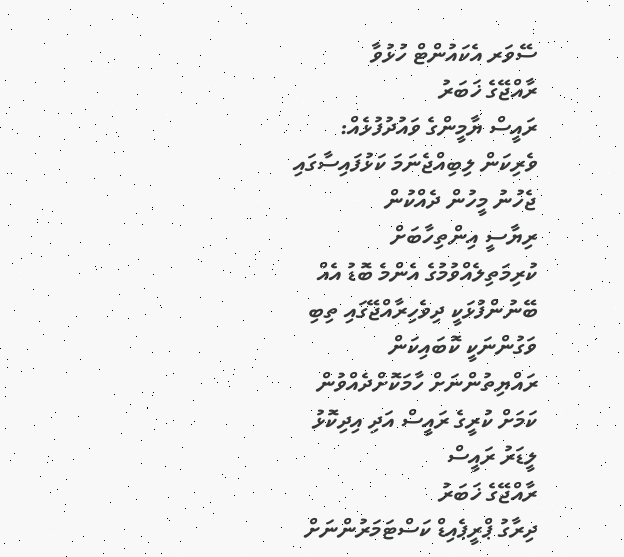ސޭވަރ އެކައުންޓް ހުޅުވާ
ރާއްޖޭގެ ޚަބަރު
ރައީސް ޔާމީންގެ ވައުދުފުޅެއް: ވެރިކަން ލިބިއްޖެނަމަ ކަޅުފައިސާގައި ޖެހުނު މީހުން ދެއްކުން
ރިޔާސީ އިންތިހާބަށް ކުރިމަތިލެއްވުމުގެ އެންމެ ބޮޑު އެއް ބޭނުންފުޅަކީ ދިވެހިރާއްޖޭގައި ތިބި ވަގުންނަކީ ކޮބައިކަން ރައްޔިތުންނަށް ހާމަކޮށްދެއްވުން ކަމަށް ކުރީގެ ރައީސް އަދި އިދިކޮޅު ލީޑަރު ރައީސް
ރާއްޖޭގެ ޚަބަރު
ދިރާގު ޕްރީޕެއިޑް ކަސްޓަމަރުންނަށް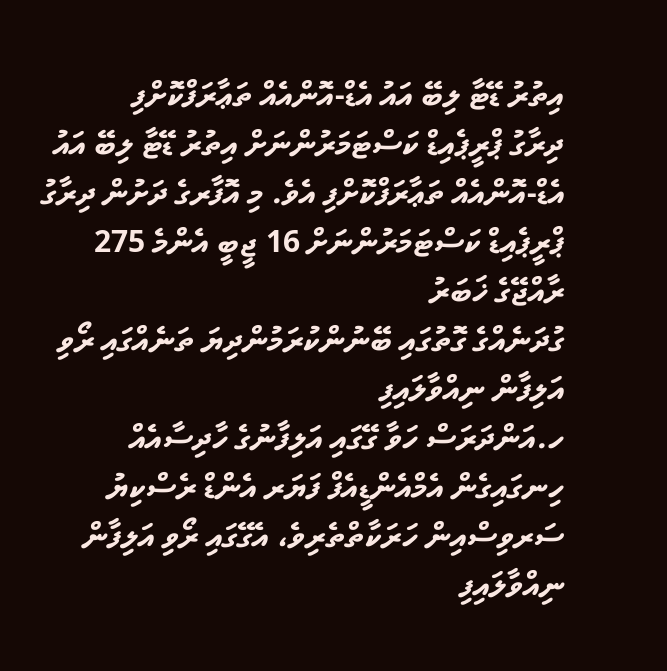އިތުރު ޑޭޓާ ލިބޭ އައު އެޑް-އޮންއެއް ތަޢާރަފްކޮށްފި
ދިރާގު ޕްރީޕެއިޑް ކަސްޓަމަރުންނަށް އިތުރު ޑޭޓާ ލިބޭ އައު އެޑް-އޮންއެއް ތަޢާރަފްކޮށްފި އެވެ. މި އޮފާރގެ ދަށުން ދިރާގު ޕްރީޕެއިޑް ކަސްޓަމަރުންނަށް 16 ޖީބީ އެންމެ 275
ރާއްޖޭގެ ޚަބަރު
ގުދަނެއްގެ ގޮތުގައި ބޭނުންކުރަމުންދިޔަ ތަނެއްގައި ރޯވި އަލިފާން ނިއްވާލައިފި
ހ.އަންދަރަސް ހަވާ ގޭގައި އަލިފާނުގެ ހާދިސާއެއް ހިނގައިގެން އެމްއެންޑީއެފް ފަޔަރ އެންޑް ރެސްކިޔު ސަރވިސްއިން ހަރަކާތްތެރިވެ، އެގޭގައި ރޯވި އަލިފާން ނިއްވާލައިފި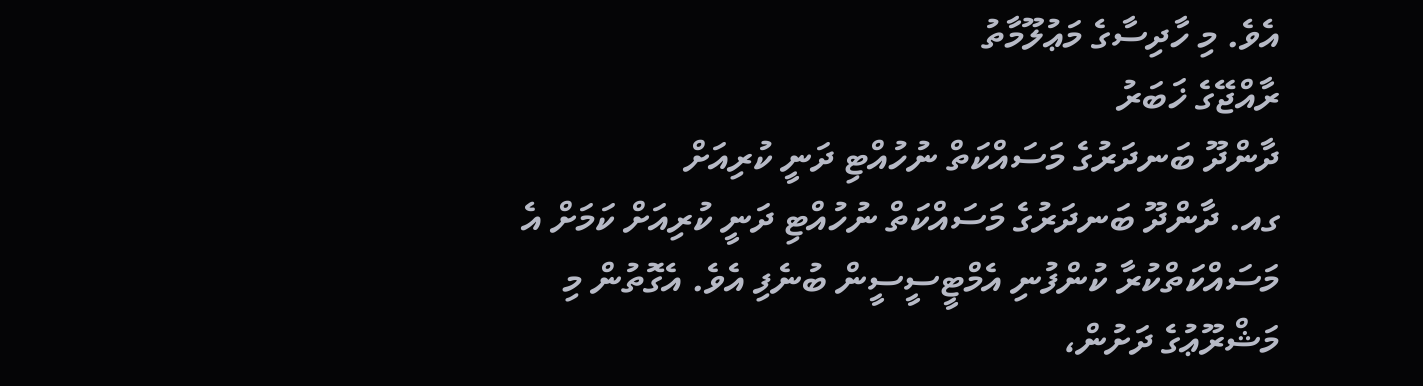އެވެ. މި ހާދިސާގެ މަޢުލޫމާތު
ރާއްޖޭގެ ޚަބަރު
ދާންދޫ ބަނދަރުގެ މަސައްކަތް ނުހުއްޓި ދަނީ ކުރިއަށް
ގއ. ދާންދޫ ބަނދަރުގެ މަސައްކަތް ނުހުއްޓި ދަނީ ކުރިއަށް ކަމަށް އެ މަސައްކަތްކުރާ ކުންފުނި އެމްޓީސީސީން ބުނެފި އެވެ. އެގޮތުން މި މަޝްރޫޢުގެ ދަށުން،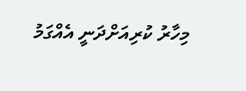މިހާރު ކުރިއަށްދަނީ އެއްގަމު